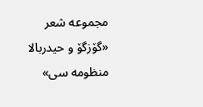مجموعه شعر «گۆزگۆ و حیدربالا منظومه سی»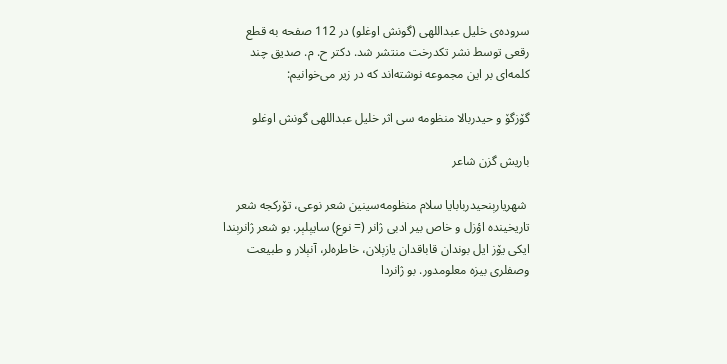سروده‌ی خلیل عبداللهی (گونش اوغلو) در 112 صفحه به قطع رقعی توسط نشر تکدرخت منتشر شد. دکتر ح. م. صدیق چند کلمه‌ای بر این مجموعه نوشته‌اند که در زیر می‌خوانیم:

گۆزگۆ و حیدربالا منظومه سی اثر خلیل عبداللهی گونش اوغلو

باریش گزن شاعر

 شهریارېنحیدربابایا سلام منظومه‌سینین شعر نوعی، تۆرکجه شعر تاریخینده اؤزل و خاص بیر ادبی ژانر (= نوع) سایېلېر. بو شعر ژانرېندا ایکی یۆز ایل بوندان قاباقدان یازېلان، خاطره‌لر، آنېلار و طبیعت وصفلری بیزه معلومدور. بو ژانردا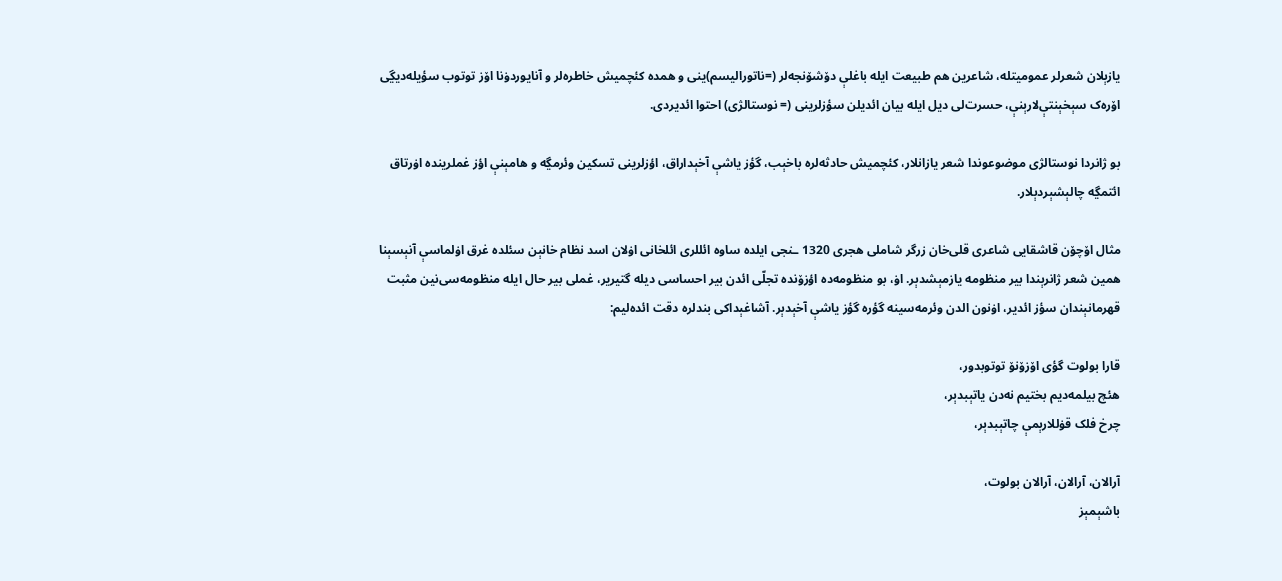یازېلان شعرلر عمومیتله، شاعرین هم طبیعت ایله باغلې دۆشۆنجه‌لر (=ناتورالیسم)ینی و همده کئچمیش خاطره‌لر و آنایوردۏنا اۆز توتوب سؤیله‌دیڲی اۆره‌ک سېخېنتې‌لارېنې، حسرت‌لی دیل ایله بیان ائدیلن سؤزلرینی (= نوستالژی) احتوا ائدیردی.

بو ژانردا نوستالژی موضوعوندا شعر یازانلار، کئچمیش حادثه‌لره باخېب، گؤز یاشې آخېداراق، اؤزلرینی تسکین وئرمڲه و هامېنې اؤز غملرینده اۏرتاق ائتمڲه چالېشېردېلار.

مثال اۆچۆن قاشقایی شاعری قلی‌خان زرگر شاملی هجری 1320 ـنجی ایلده ساوه ائللری ائلخانی اۏلان اسد نظام خانېن سئلده غرق اۏلماسې آنېسېنا همین شعر ژانرېندا بیر منظومه یازمېشدېر. اۏ، بو منظومه‌ده اؤزۆنده تجلّی ائدن بیر احساسی دیله گتیریر، غملی بیر حال ایله منظومه‌سی‌نین مثبت قهرمانېندان سؤز ائدیر، اۏنون الدن وئرمه‌سینه گؤره گؤز یاشې آخېدېر. آشاغېداکی بندلره دقت ائده‌لیم:

قارا بولوت گؤی اۆزۆنۆ توتوبدور،
هئچ بیلمه‌دیم بختیم نه‌دن یاتېبدېر،
چرخ فلک قۏللارېمې چاتېبدېر،

آرالان، آرالان، آرالان بولوت،
باشېمېز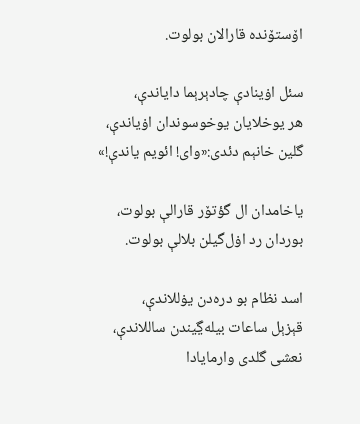اۆستۆنده قارالان بولوت.

سئل اۏینادې چادېرېما دایاندې،
هر یوخلایان یوخوسوندان اۏیاندې،
گلین خانېم دئدی:«وای! ائویم یاندې!»

یاخامدان ال گؤتۆر قارالې بولوت،
بوردان رد اۏل‌گیلن بلالې بولوت.

اسد نظام بو دره‌دن یۏللاندې،
قېزېل ساعات بیله‌ڲیندن ساللاندې،
نعشی گلدی وارمایادا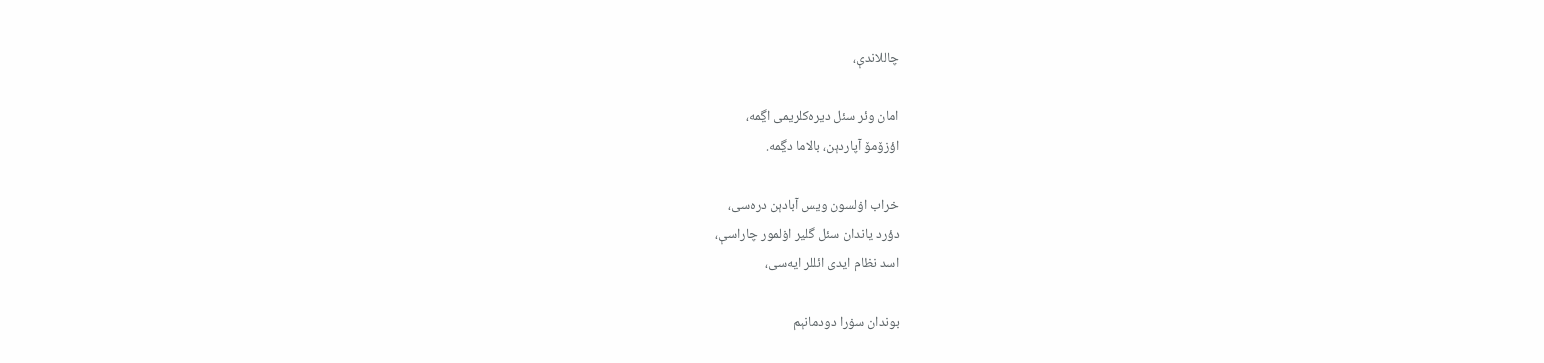چاللاندې،

امان وئر سئل‌ دیره‌کلریمی اڲمه،
اؤزۆمۆ آپاردېن، بالاما دڲمه.

خراب اۏلسون ویس آبادېن دره‌سی،
دؤرد یاندان سئل گلیر اۏلمور چاراسې،
اسد نظام ایدی ائللر ایه‌سی،

بوندان سۏرا دودمانېم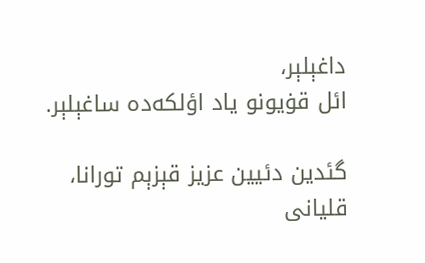داغېلېر،
ائل قۏیونو یاد اؤلکه‌ده ساغېلېر.

گئدین دئیین عزیز قېزېم تورانا،
قلیانی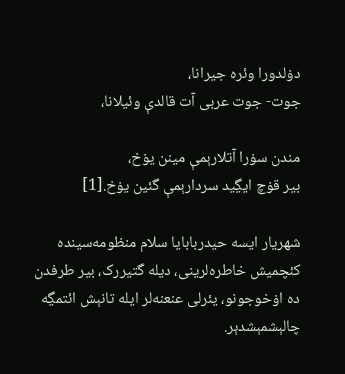دۏلدورا وئره جیرانا،
جوت- جوت عربی آت قالدې وئیلانا،

مندن سۏرا آتلارېمې مینن یۏخ،
بیر قۏچ ایڲید سردارېمې گئین یۏخ.[1]

شهریار ایسه حیدربابایا سلام منظومه‌سینده کئچمیش خاطره‌لرینی، دیله گتیررک، بیر طرفدن ده اۏخوجونو، یئرلی عنعنه‌لر ایله تانېش ائتمڲه چالېشمېشدېر.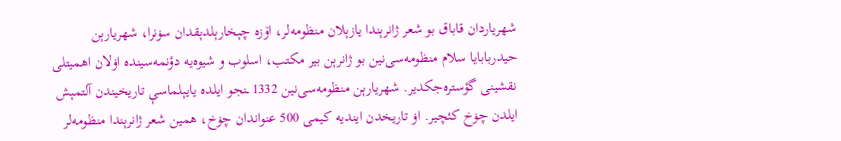شهریاردان قاباق بو شعر ژانرېندا یازېلان منظومه‌لر، اۆزه چېخارېلدېقدان سۏنرا، شهریارېن حیدربابایا سلام منظومه‌سی‌نین بو ژانرېن بیر مکتب، اسلوب و شیوه‌یه دؤنمه‌سینده اۏلان اهمیتلی نقشینی گؤستره‌جکدیر. شهریارېن منظومه‌سی‌نین 1332 ـنجو ایلده یایېلماسې تاریخیندن آلتمېش ایلدن چۏخ کئچیر. اۏ تاریخدن ایندیه‌ کیمی 500 عنواندان چۏخ، همین شعر ژانرېندا منظومه‌لر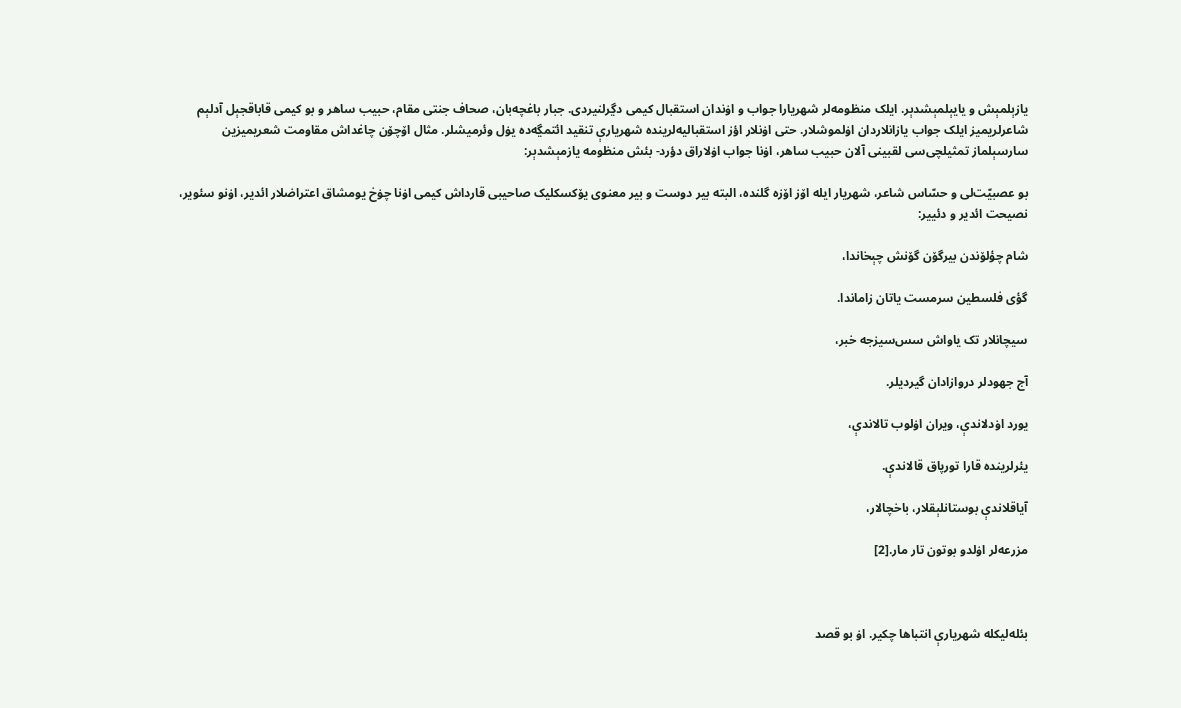یازېلمېش و یایېلمېشدېر. ایلک منظومه‌لر شهریارا جواب و اۏندان استقبال کیمی دڲرلنیردی. جبار باغچه‌بان، صحاف جنتی مقام، حبیب ساهر و بو کیمی قاباقجېل آدلېم شاعرلریمیز ایلک جواب یازانلاردان اۏلموشلار. حتی اۏنلار اؤز استقبالیه‌لرینده شهریارې تنقید ائتمڲه‌ده یۏل وئرمیشلر. مثال اۆچۆن چاغداش مقاومت شعریمیزین سارسېلماز تمثیلچی‌سی لقبینی آلان حبیب ساهر، اۏنا جواب اۏلاراق دؤرد- بئش منظومه یازمېشدېر:

بو عصبیّت‌لی و حسّاس شاعر، شهریار ایله اۆز اۆزه گلنده، البته بیر دوست و بیر معنوی یۆکسکلیک صاحیبی قارداش کیمی اۏنا چۏخ یومشاق اعتراضلار ائدیر، اۏنو سئویر، نصیحت ائدیر و دئییر:

شام چؤلۆندن بیرگۆن گۆنش چېخاندا،

گؤی فلسطین سرمست یاتان زاماندا.

سیچانلار تک یاواش سس‌سیزجه خبر،

آج جهودلر دروازادان گیردیلر.

یورد اۏدلاندې، ویران اۏلوب تالاندې،

یئرلرینده قارا تورپاق قالاندې.

آیاقلاندې بوستانلېقلار، باخچالار،

مزرعه‌لر اۏلدو بوتون تار مار.[2]



بئله‌لیکله شهریارې انتباها چکیر. اۏ بو قصد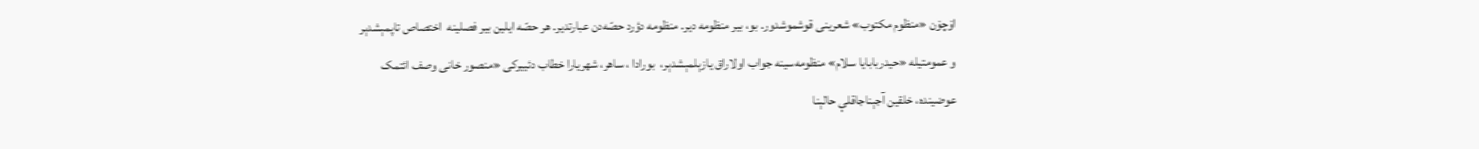اۆچۆن «منظوم مکتوب» شعرینی قوشموشدور. بو، بیر منظومه دیر. منظومه دؤرد حصّه‌دن عبارتدیر. هر حصّه ایلین بیر فصلینه  اختصاص تاپمېشدېر و عمومتیله «حیدربابایا سلام» منظومه‌سینه جواب اولاراق یازېلمېشدېر،  بورادا ، ساهر، شهریارا خطاب دئییرکی «منصور خانی وصف ائتمک عوضینده، خلقین آجېناجاقلې حالېنا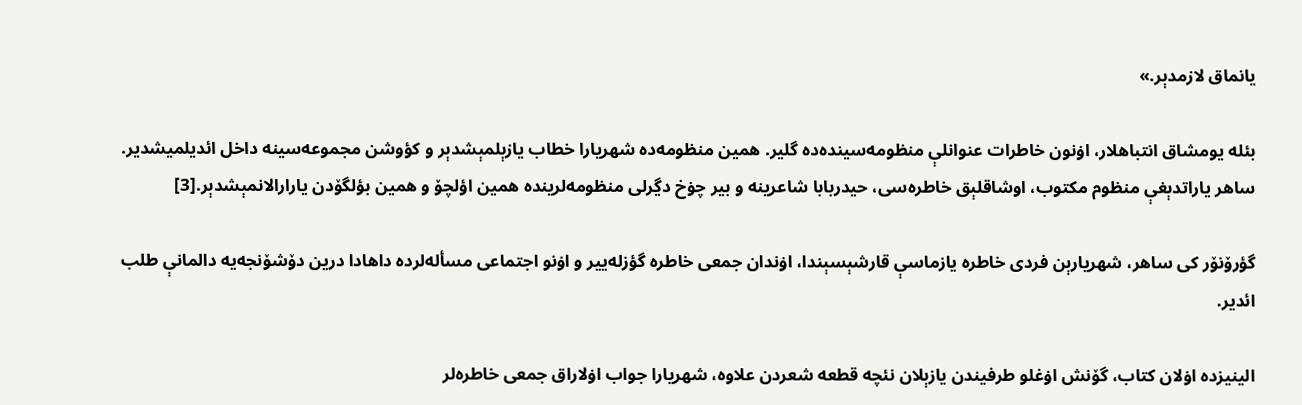یانماق لازمدېر.»

بئله یومشاق انتباهلار، اۏنون خاطرات عنوانلې منظومه‌سینده‌ده گلیر. همین منظومه‌ده شهریارا خطاب یازېلمېشدېر و کؤوشن مجموعه‌سینه داخل ائدیلمیشدیر. ساهر یاراتدېغې منظوم مکتوب، اوشاقلېق خاطره‌سی، حیدربابا شاعرینه و بیر چۏخ دڲرلی منظومه‌لرینده همین اؤلچۆ و همین بؤلگۆدن یارارالانمېشدېر.[3]

گؤرۆنۆر کی ساهر، شهریارېن فردی خاطره یازماسې قارشېسېندا، اۏندان جمعی خاطره گؤزله‌ییر و اۏنو اجتماعی مسأله‌لرده داهادا درین دۆشۆنجه‌یه دالمانې طلب ائدیر.

الینیزده اۏلان کتاب، گۆنش اۏغلو طرفیندن یازېلان نئچه قطعه شعردن علاوه، شهریارا جواب اۏلاراق جمعی خاطره‌لر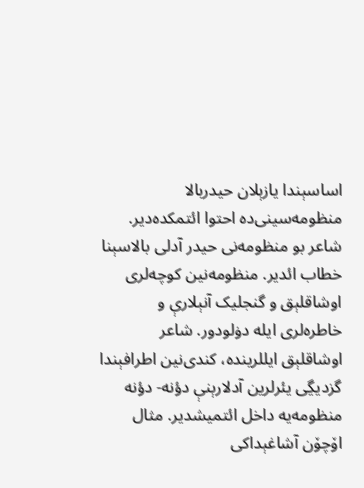اساسېندا یازېلان حیدربالا منظومه‌سینی‌ده احتوا ائتمکده‌دیر. شاعر بو منظومه‌نی حیدر آدلی بالاسېنا خطاب ائدیر. منظومه‌نین کوچه‌لری اوشاقلېق و گنجلیک آنېلارې و خاطره‌لری ایله دۏلودور. شاعر اوشاقلېق ایللرینده، کندی‌نین اطرافېندا گزدیڲی یئرلرین آدلارېنې دؤنه- دؤنه منظومه‌یه داخل ائتمیشدیر. مثال اۆچۆن آشاغېداکی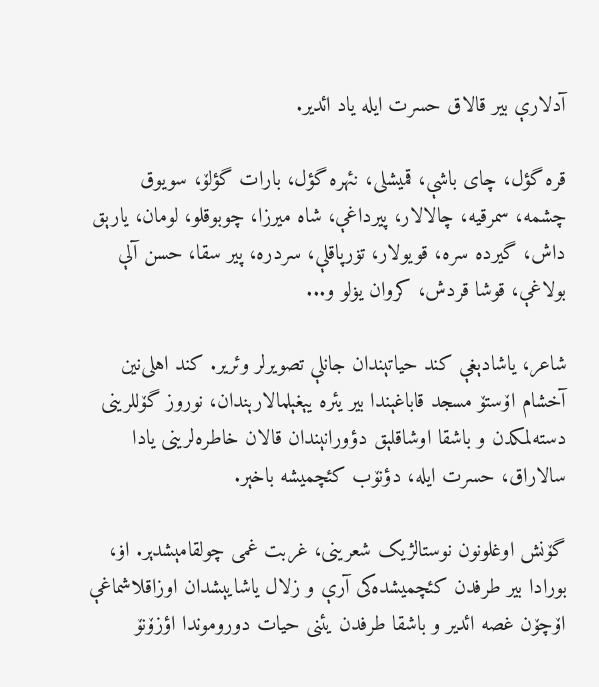آدلارې بیر قالاق حسرت ایله یاد ائدیر.

قره گؤل، چای باشې، قمیشلی، نئهره گؤل، بارات گؤلۆ، سویوق چشمه، سمرقیه، چالالار، پیرداغې، شاه میرزا، چوبوقلو، لومان، یارېق داش، گیرده سره، قویولار، تۏرپاقلې، سردره، پیر سقا، حسن آلې بولاغې، قوشا قردش، کروان یۏلو و...

شاعر، یاشادېغې کند حیاتېندان جانلې تصویرلر وئریر. کند اهلی‌نین آخشام اۆستۆ مسجد قاباغېندا بیر یئره یېغېلمالارېندان، نوروز گۆللرینی دسته‌لمکدن و باشقا اوشاقلېق دؤورانېندان قالان خاطره‌لرینی یادا سالاراق، حسرت ایله، دؤنۆب کئچمیشه باخېر.

گۆنش اوغلونون نوستالژیک شعرینی، غربت غمی چولقامېشدېر. اۏ، بورادا بیر طرفدن کئچمیشده‌کی آرې و زلال یاشایېشدان اوزاقلاشماغې اۆچۆن غصه ائدیر و باشقا طرفدن یئنی حیات دوروموندا اؤزۆنۆ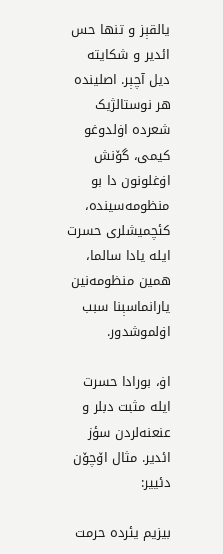یالقېز و تنها حس ائدیر و شکایته دیل آچېر. اصلینده هر نوستالژیک شعرده اۏلدوغو کیمی، گۆنش اۏغلونون دا بو منظومه‌سینده، کئچمیشلری حسرت ایله یادا سالما، همین منظومه‌نین یارانماسېنا سبب اۏلموشدور.

اۏ، بورادا حسرت ایله مثبت دبلر و عنعنه‌لردن سؤز ائدیر. مثال اۆچۆن دئییر:

بیزیم یئرده حرمت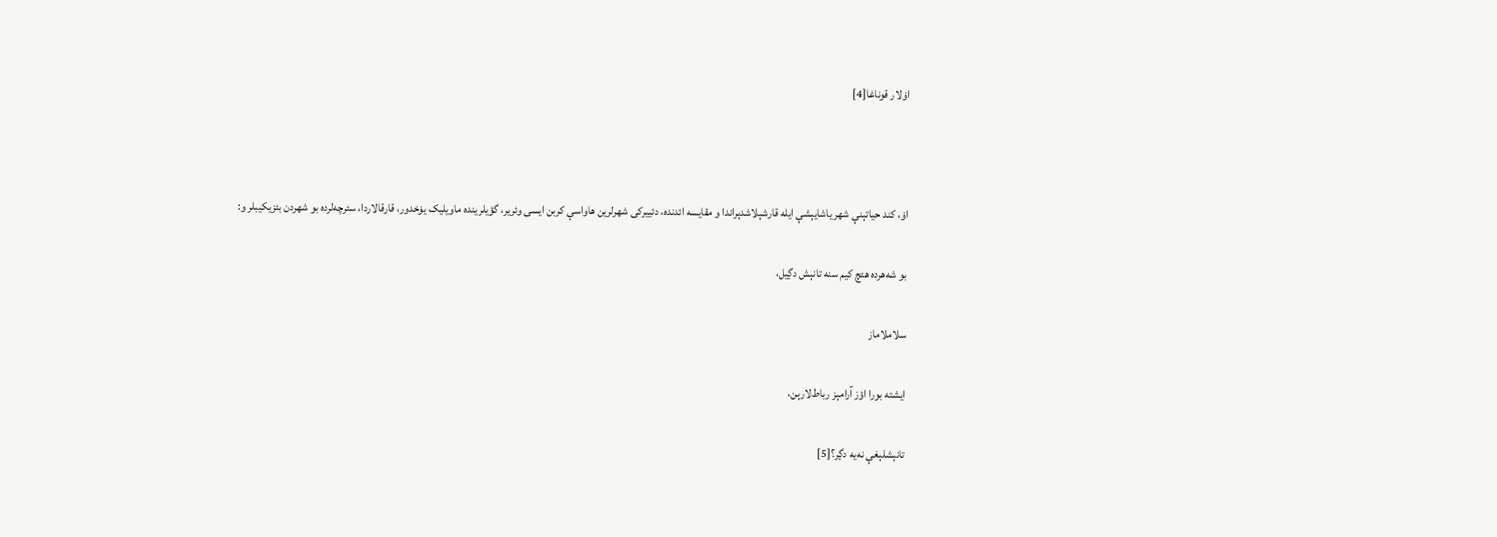اۏلار قوناغا[4]



اۏ، کند حیاتېنې شهر یاشایېشې ایله قارشېلاشدېراندا و مقایسه ائدنده، دئییرکی شهرلرین هاواسې کربن ایسی وئریر، گؤیلرینده ماویلیک یۏخدور، قارقالاردا، سئرچه‌لرده بو شهردن بئزیکیبلر و:

بو شه‌هرده هئچ کیم سنه تانېش دڲیل،

سلاملاماز

ایشته بورا اؤز آرامېز رباط‌لارېن،

تانېشلېغې نه‌یه دڲر؟[5]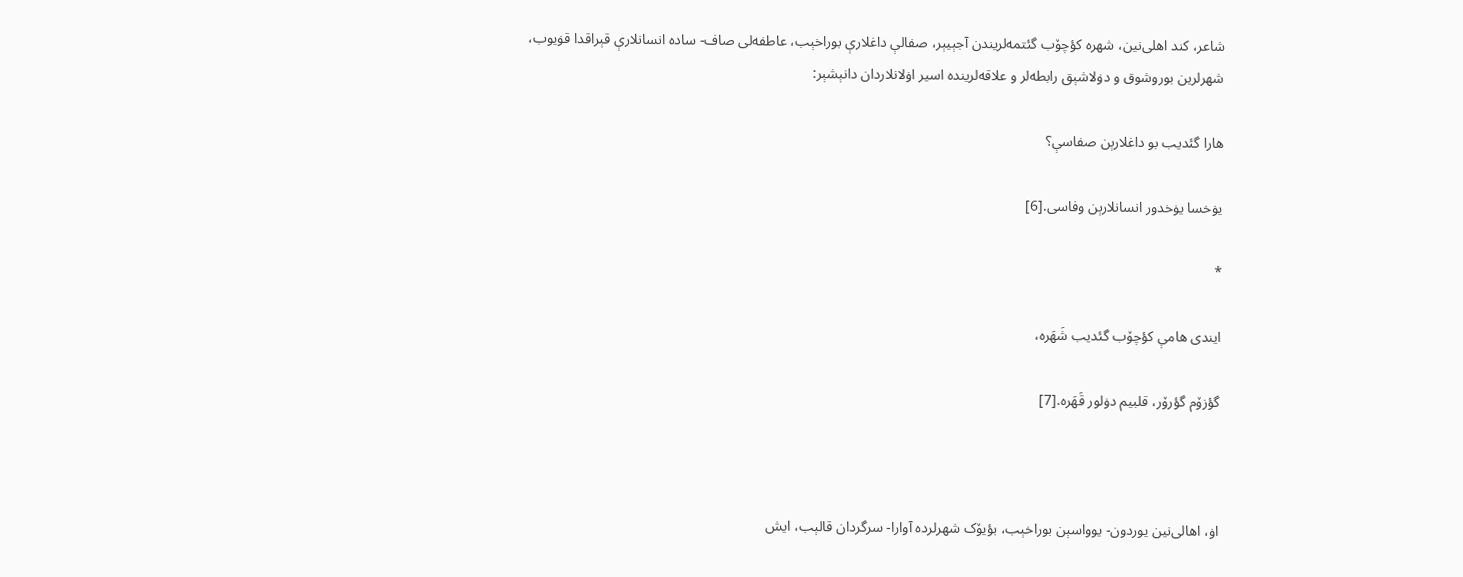شاعر، کند اهلی‌نین، شهره کؤچۆب گئتمه‌لریندن آجېیېر، صفالې داغلارې بوراخېب، عاطفه‌لی صاف- ساده انسانلارې قېراقدا قۏیوب، شهرلرین بوروشوق و دۏلاشېق رابطه‌لر و علاقه‌لرینده اسیر اۏلانلاردان دانېشېر:

هارا گئدیب بو داغلارېن صفاسې؟

یۏخسا یۏخدور انسانلارېن وفاسی.[6]

*

ایندی هامې کؤچۆب گئدیب شَهَره،

گؤزۆم گؤرۆر، قلبیم دۏلور قَهَره.[7]



اۏ، اهالی‌نین یوردون- یوواسېن بوراخېب، بؤیۆک شهرلرده آوارا- سرگردان قالېب، ایش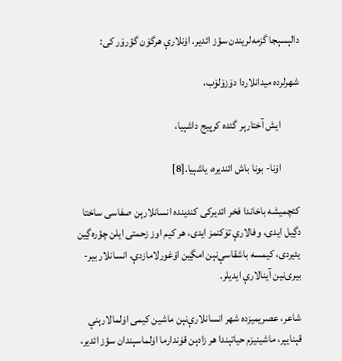دالېسېجا گزمه‌لریندن سؤز ائدیر. اۏنلارې هرگۆن گؤرۆر کی:

شهرلرده میدانلاردا دۆزۆلۆب،

         ایش آختارېر گئده کرپیج داشېیا،

         اۏنا- بونا باش ائندیره، یاشېیا.[8]

کئچمیشه باخاندا فخر ائدیرکی کندینده انسانلارېن صفاسی ساختا دڲیل ایدی، وفالارې تۆکنمز ایدی، هر کیم اوز زحمتی ا‌یلن چؤره‌ڲین یئیردی، کیمسه باشقاسې‌نېن امڲین اۏغورلامازدې، انسانلار بیر- بیری‌نین آینالارې ایدیلر.

شاعر، عصریمیزده شهر انسانلارې‌نېن ماشین کیمی اۏلمالارېنې قېنایېر، ماشینیزم حیاتېندا هر زادېن قۏندارما اۏلماسېندان سؤز ائدیر،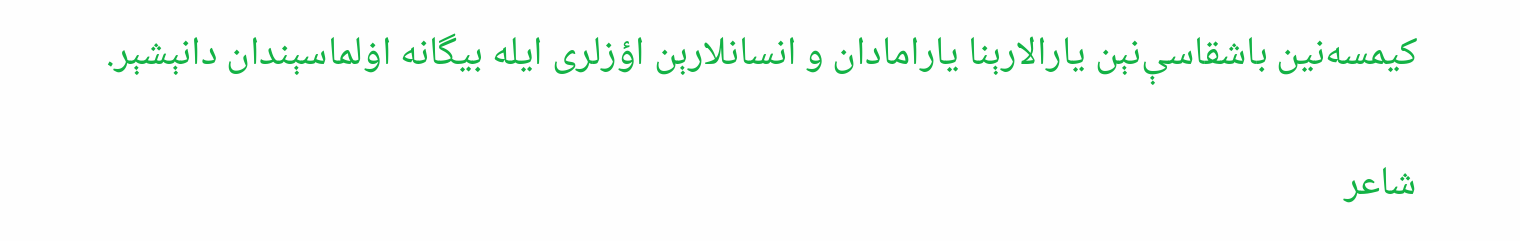کیمسه‌نین باشقاسې‌نېن یارالارېنا یارامادان و انسانلارېن اؤزلری ایله بیگانه اۏلماسېندان دانېشېر.

شاعر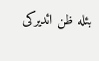بئله ظن ائدیرکی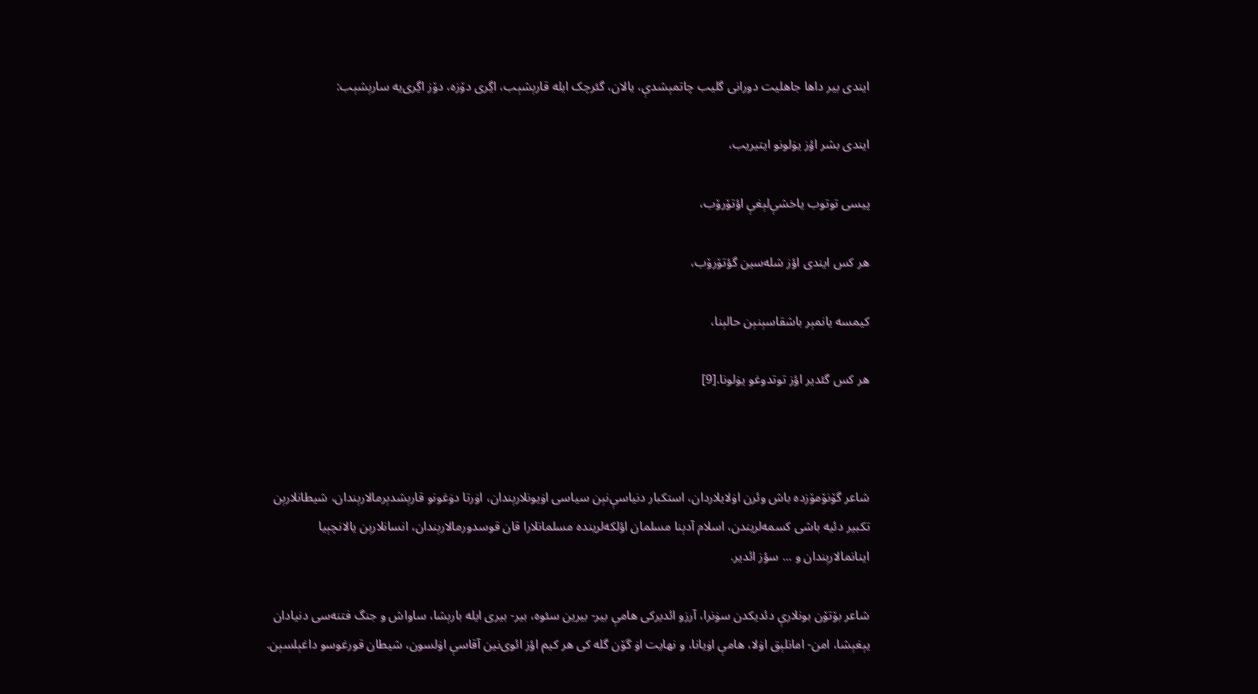ایندی بیر داها جاهلیت دورانی گلیب چاتمېشدې، یالان، گئرچک ایله قارېشېب، اڲری دۆزه، دۆز اڲری‌یه سارېشېب:

ایندی بشر اؤز یۏلونو ایتیریب،

پیسی توتوب یاخشې‌لېغې اؤتۆرۆب،

هر کس ایندی اؤز شله‌سین گؤتۆرۆب،

کیمسه یانمېر باشقاسېنېن حالېنا،

هر کس گئدیر اؤز توتدوغو یۏلونا.[9]



شاعر گۆنۆمۆزده باش وئرن اۏلایلاردان، استکبار دنیاسې‌نېن سیاسی اۏیونلارېندان، اۏرتا دۏغونو قارېشدېرمالارېندان، شیطانلارېن تکبیر دئیه باشی کسمه‌لریندن، اسلام آدېنا مسلمان اؤلکه‌لرینده مسلمانلارا قان قوسدورمالارېندان، انسانلارېن یالانچېیا اینانمالارېندان و ... سؤز ائدیر.

شاعر بۆتۆن بونلارې دئدیکدن سۏنرا، آرزو ائدیرکی هامې بیر- بیرین سئوه، بیر- بیری ایله بارېشا، ساواش و جنگ فتنه‌سی دنیادان یېغېشا، امن- امانلېق اۏلا، هامې اۏیانا، و نهایت اۏ گۆن گله کی هر کیم اؤز ائوی‌نین آقاسې اۏلسون، شیطان قورغوسو داغېلسېن.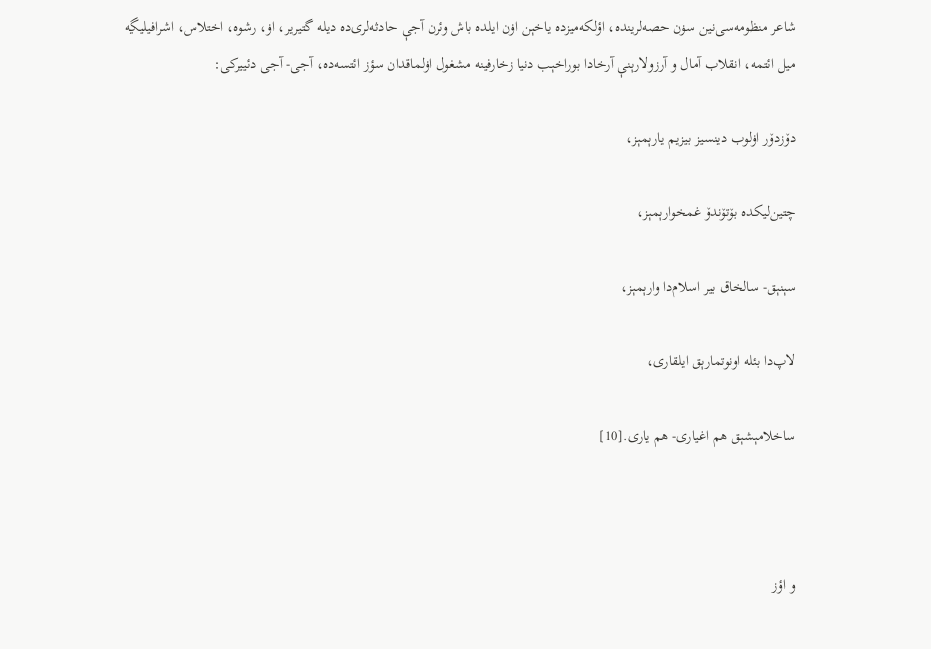شاعر منظومه‌سی‌نین سۏن حصه‌لرینده، اؤلکه‌میزده یاخېن اۏن ایلده باش وئرن آجې حادثه‌لری‌ده دیله گتیریر، اۏ، رشوه، اختلاس، اشرافیلیڲه میل ائتمه، انقلاب آمال و آرزولارېنې آرخادا بوراخېب دنیا زخارفینه مشغول اۏلماقدان سؤز ائتسه‌ده، آجی- آجی دئییرکی:

دۆزدۆر اۏلوب دینسیز بیزیم یارېمېز،

چتین‌لیکده بۆتۆندۆ غمخوارېمېز،

سېنېق- سالخاق بیر اسلام‌دا وارېمېز،

لاپ‌دا بئله اونوتمارېق ایلقاری،

ساخلامېشېق هم اغیاری- هم یاری.[10]



و اؤز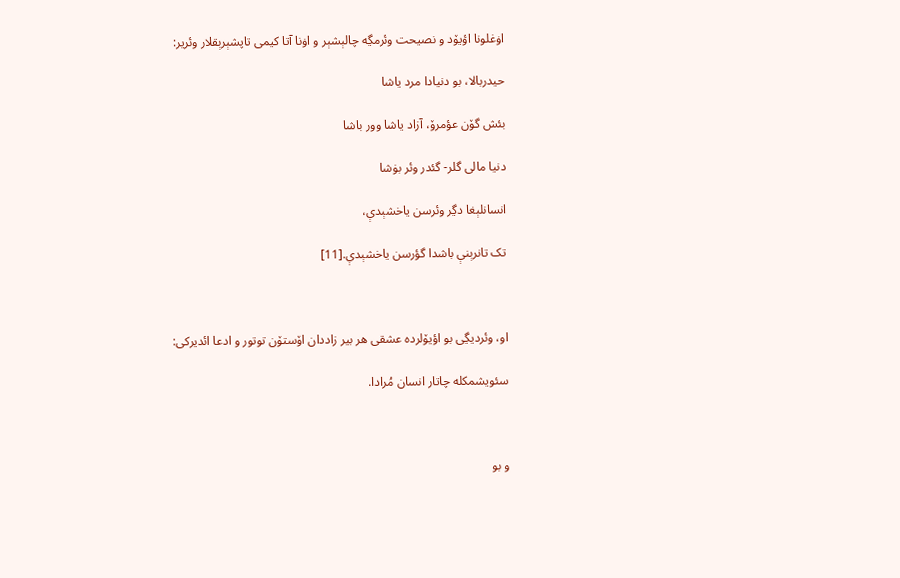اۏغلونا اؤیۆد و نصیحت وئرمڲه چالېشېر و اۏنا آتا کیمی تاپشېرېقلار وئریر:

حیدربالا، بو دنیادا مرد یاشا

بئش گۆن عؤمرۆ، آزاد یاشا وور باشا

دنیا مالی گلر- گئدر وئر بۏشا

انسانلېغا دڲر وئرسن یاخشېدې،

تک تانرېنې باشدا گؤرسن یاخشېدې.[11]



او، وئردیڲی بو اؤیۆلرده عشقی هر بیر زاددان اۆستۆن توتور و ادعا ائدیرکی:

سئویشمکله چاتار انسان مُرادا.



و بو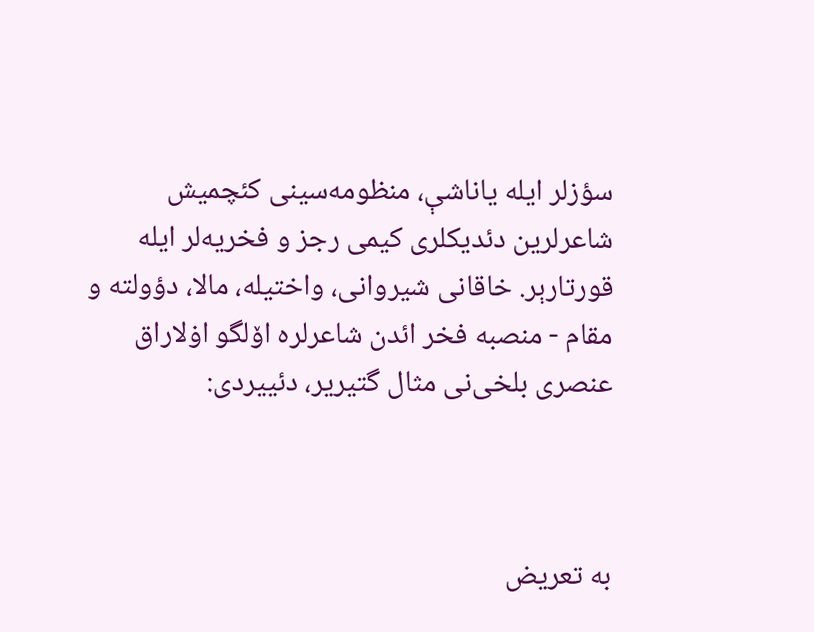سؤزلر ایله یاناشې، منظومه‌سینی کئچمیش شاعرلرین دئدیکلری کیمی رجز و فخریه‌لر ایله قورتارېر. خاقانی شیروانی، واختیله، مالا، دؤولته و مقام - منصبه فخر ائدن شاعرلره اۆلگو اۏلاراق عنصری بلخی‌نی مثال گتیریر، دئییردی:



به تعریض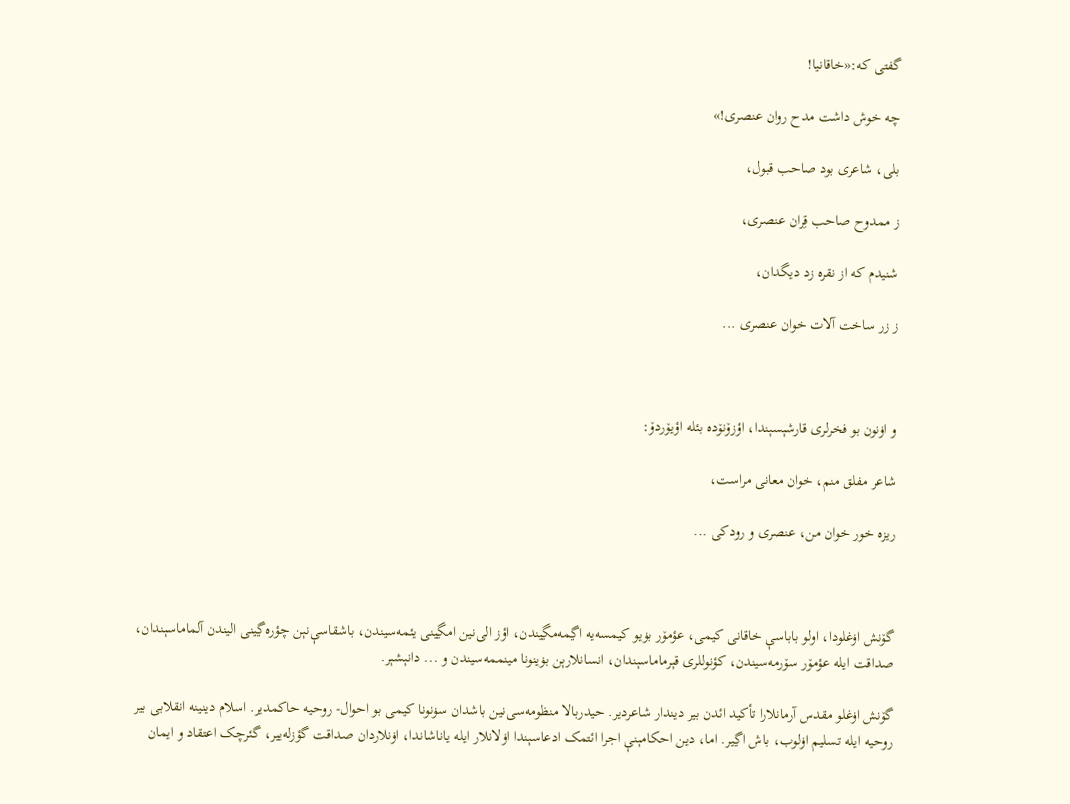گفتی که:«خاقانیا!

چه خوش داشت مدح روان عنصری!»

بلی، شاعری بود صاحب قبول،

ز ممدوح صاحب قِران عنصری،

شنیدم که از نقره زد دیگدان،

ز زر ساخت آلات خوان عنصری ...



و اۏنون بو فخرلری قارشېسېندا، اؤزۆنۆده بئله اؤیۆردۆ:

شاعر مفلق منم، خوان معانی مراست،

ریزه خور خوان من، عنصری و رودکی ...



گۆنش اۏغلودا، اولو باباسې خاقانی کیمی، عؤمۆر بۏیو کیمسه‌یه اڲمه‌مڲیندن، اؤز الی‌نین امڲینی یئمه‌سیندن، باشقاسې‌نېن چؤره‌ڲینی الیندن آلماماسېندان، صداقت ایله عؤمۆر سۆرمه‌سیندن، کؤنوللری قېرماماسېندان، انسانلارېن بۏینونا مینممه‌سیندن و ... دانېشېر.

گۆنش اۏغلو مقدس آرمانلارا تأکید ائدن بیر دیندار شاعردیر. حیدربالا منظومه‌سی‌نین باشدان سۏنونا کیمی بو احوال- روحیه حاکمدیر. اسلام دینینه انقلابی بیر روحیه ایله تسلیم اۏلوب، باش اڲیر. اما، دین احکامېنې اجرا ائتمک ادعاسېندا اۏلانلار ایله یاناشاندا، اۏنلاردان صداقت گؤزله‌ییر، گئرچک اعتقاد و ایمان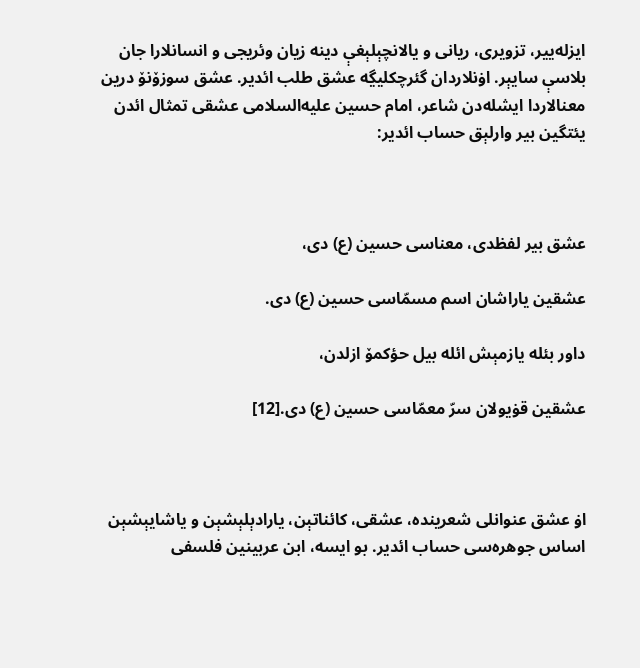ایزله‌ییر، تزویری، ریانی و یالانچېلېغې دینه زیان وئریجی و انسانلارا جان بلاسې سایېر. اۏنلاردان گئرچکلیڲه عشق طلب ائدیر. عشق سوزۆنۆ درین معنالاردا ایشله‌دن شاعر، امام حسین علیه‌السلامی عشقی تمثال ائدن یئتگین بیر وارلېق حساب ائدیر:



عشق بیر لفظدی، معناسی حسین (ع) دی،

عشقین یاراشان اسم مسمّاسی حسین (ع) دی.

داور بئله یازمېش ائله بیل حؤکمۆ ازلدن،

عشقین قۏیولان سرّ معمّاسی حسین (ع) دی.[12]



اۏ عشق عنوانلی شعرینده، عشقی، کائناتېن، یارادېلېشېن و یاشایېشېن اساس جوهره‌سی حساب ائدیر. بو ایسه، ابن عربینین فلسفی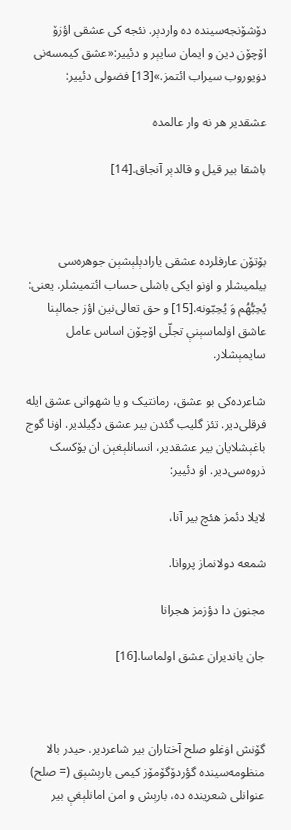دۆشۆنجه‌سینده ده واردېر. نئجه کی عشقی اؤزۆ اۆچۆن دین و ایمان سایېر و دئییر:«عشق کیمسه‌نی دۏیوروب سیراب ائتمز.»[13] فضولی دئییر:

عشقدیر هر نه وار عالمده

باشقا بیر قیل و قالدېر آنجاق.[14]



بۆتۆن عارفلرده عشقی یارادېلېشېن جوهره‌سی بیلمیشلر و اۏنو ایکی باشلی حساب ائتمیشلر. یعنی: یُحِبُّهُم وَ یُحِبّونه.[15] و حق تعالی‌نین اؤز جمالېنا عاشق اۏلماسېنې تجلّی اۆچۆن اساس عامل سایمېشلار.

شاعرده‌کی بو عشق، رمانتیک و یا شهوانی عشق ایله فرقلی‌دیر. تئز گلیب گئدن بیر عشق دڲیلدیر. اۏنا گوج باغېشلایان بیر عشقدیر، انسانلېغېن ان یۆکسک ذروه‌سی‌دیر. اۏ دئییر:

لایلا دئمز هئچ بیر آنا،

شمعه دولانماز پروانا.

مجنون دا دؤزمز هجرانا

جان یاندیران عشق اولماسا.[16]



گۆنش اۏغلو صلح آختاران بیر شاعردیر. حیدر بالا منظومه‌سینده گؤردۆگۆمۆز کیمی بارېشېق (= صلح) عنوانلی شعرینده ده، بارېش و امن امانلېغې بیر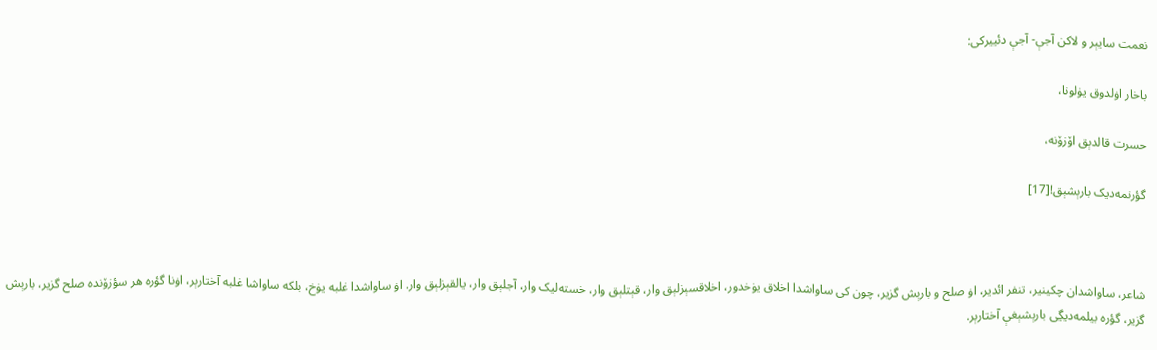نعمت سایېر و لاکن آجې- آجې دئییرکی:

باخار اۏلدوق یۏلونا،

حسرت قالدېق اۆزۆنه،

گؤرنمه‌دیک بارېشېق![17]



شاعر، ساواشدان چکینیر، تنفر ائدیر، اۏ صلح و بارېش گزیر، چون کی ساواشدا اخلاق یۏخدور، اخلاقسېزلېق وار، قېتلېق وار، خسته‌لیک‌ وار، آجلېق وار، یالقېزلېق وار. اۏ ساواشدا غلبه یۏخ، بلکه ساواشا غلبه آختارېر، اۏنا گؤره هر سؤزۆنده صلح گزیر، بارېش گزیر، گؤره بیلمه‌دیڲی بارېشېغې آختارېر.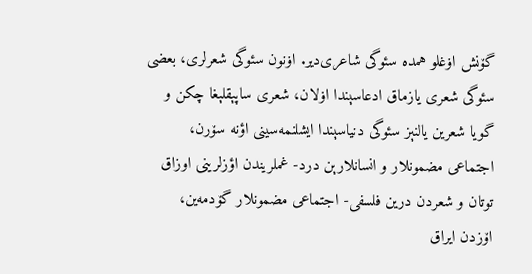گۆنش اۏغلو همده سئوگی شاعری‌دیر. اۏنون سئوگی شعرلری، بعضی سئوگی شعری یازماق ادعاسېندا اۏلان، شعری ساپېقلېغا چکن و گویا شعرین یالنېز سئوگی دنیاسېندا ایشلنمه‌سینی اؤنه سۆرن، اجتماعی مضمونلار و انسانلارېن درد- غملریندن اؤزلرینی اوزاق توتان و شعردن درین فلسفی- اجتماعی مضمونلار گۆدمه‌ین، اۆزدن ایراق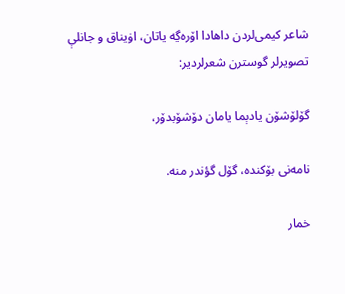شاعر کیمی‌لردن داهادا اۆره‌ڲه یاتان، اۏیناق و جانلې تصویرلر گوسترن شعرلردیر:

گۆلۆشۆن یادېما یامان دۆشۆبدۆر،

نامه‌نی بۆکنده، گۆل گؤندر منه.

خمار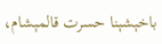باخېشېنا حسرت قالمېشام،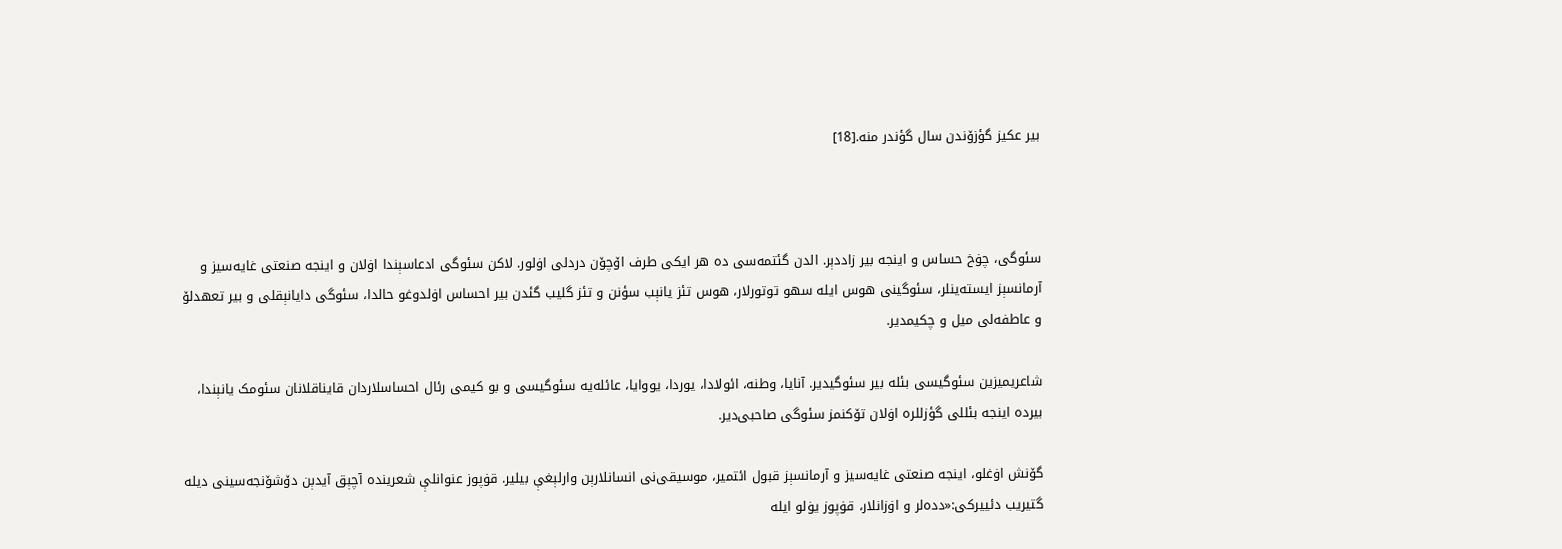بیر عکیز گؤزۆندن سال گؤندر منه.[18]



سئوگی، چۏخ حساس و اینجه بیر زاددېر. الدن گئتمه‌سی ده هر ایکی طرف اۆچۆن دردلی اۏلور. لاکن سئوگی ادعاسېندا اۏلان و اینجه صنعتی غایه‌سیز و آرمانسېز ایسته‌ینلر، سئوگینی هوس ایله سهو توتورلار، هوس تئز یانېب سؤنن و تئز گلیب گئدن بیر احساس اۏلدوغو حالدا، سئوگی دایانېقلی و بیر تعهدلۆ و عاطفه‌لی میل و چکیمدیر.

شاعریمیزین سئوگیسی بئله بیر سئوگیدیر. آنایا، وطنه، ائولادا، یوردا، یووایا، عائله‌یه سئوگیسی و بو کیمی رئال احساسلاردان قایناقلانان سئومک یانېندا، بیرده اینجه بئللی گؤزللره اۏلان تۆکنمز سئوگی صاحبی‌دیر.

گۆنش اۏغلو، اینجه صنعتی غایه‌سیز و آرمانسېز قبول ائتمیر، موسیقی‌نی انسانلارېن وارلېغې بیلیر. قۏپوز عنوانلې شعرینده آچېق آیدېن دۆشۆنجه‌سینی دیله گتیریب دئییرکی:«دده‌لر و اۏزانلار، قۏپوز یۏلو ایله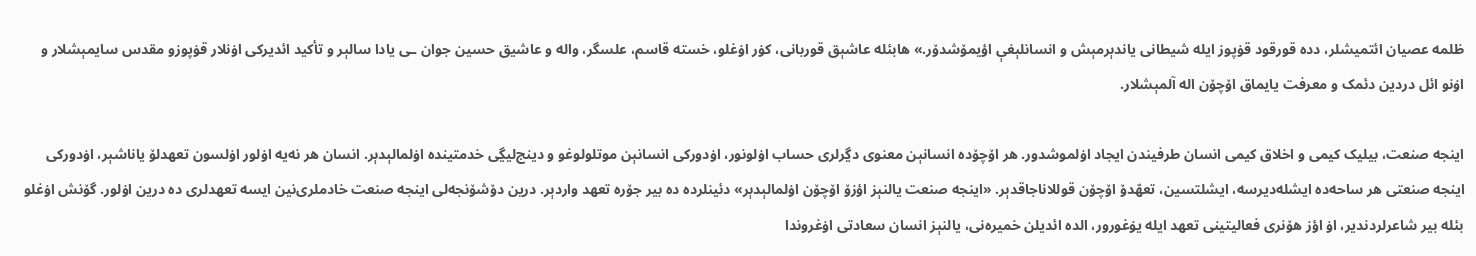ظلمه عصیان ائتمیشلر، دده قورقود قۏپوز ایله شیطانی یاندېرمېش و انسانلېغې اؤیمۆشدۆر.» هابئله عاشېق قوربانی، کۏر اۏغلو، خسته قاسم، علسگر، واله و عاشیق حسین جوان ـی یادا سالېر و تأکید ائدیرکی اۏنلار قۏپوزو مقدس سایمېشلار و اۏنو ائل دردین دئمک و معرفت یایماق اۆچۆن اله آلمېشلار.

اینجه صنعت، بیلیک کیمی و اخلاق کیمی انسان طرفیندن ایجاد اۏلموشدور. هر اۆچۆده انسانېن معنوی دڲرلری حساب اۏلونور، اۏدورکی انسانېن موتلولوغو و دینج‌لیڲی خدمتینده اۏلمالېدېر. انسان هر نه‌یه اۏلور اۏلسون تعهدلۆ یاناشېر، اۏدورکی اینجه صنعتی هر ساحه‌ده ایشله‌دیرسه، ایشلتسین، تعهّدۆ اۆچۆن قوللاناجاقدېر. «اینجه صنعت یالنېز اؤزۆ اۆچۆن اۏلمالېدېر» دئینلرده ده بیر جۆره تعهد واردېر. درین دۆشۆنجه‌لی اینجه صنعت خادملری‌نین ایسه تعهدلری ده درین اۏلور. گۆنش اۏغلو بئله بیر شاعرلردندیر، اۏ اؤز هۆنری فعالیتینی تعهد ایله یۏغورور، الده ائدیلن خمیره‌نی، یالنېز انسان سعادتی اۏغروندا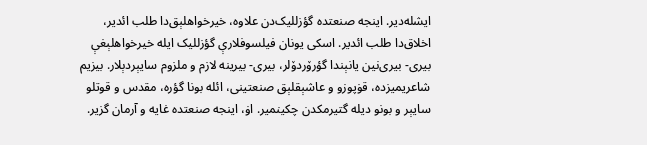ایشله‌دیر. اینجه صنعتده گؤزللیک‌دن علاوه، خیرخواهلېق‌دا طلب ائدیر، اخلاق‌دا طلب ائدیر. اسکی یونان فیلسوفلارې گؤزللیک ایله خیرخواهلېغې بیری- بیری‌نین یانېندا گؤرۆردۆلر، بیری- بیرینه لازم و ملزوم سایېردېلار. بیزیم شاعریمیزده، قۏپوزو و عاشېقلېق صنعتینی، ائله بونا گؤره، مقدس و قوتلو سایېر و بونو دیله گتیرمکدن چکینمیر. اۏ، اینجه صنعتده غایه و آرمان گزیر.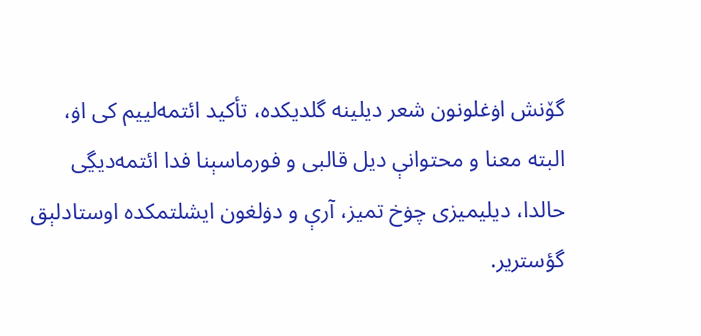گۆنش اۏغلونون شعر دیلینه گلدیکده، تأکید ائتمه‌لییم کی اۏ، البته معنا و محتوانې دیل قالبی و فورماسېنا فدا ائتمه‌دیڲی حالدا، دیلیمیزی چۏخ تمیز، آرې و دۏلغون ایشلتمکده اوستادلېق گؤستریر.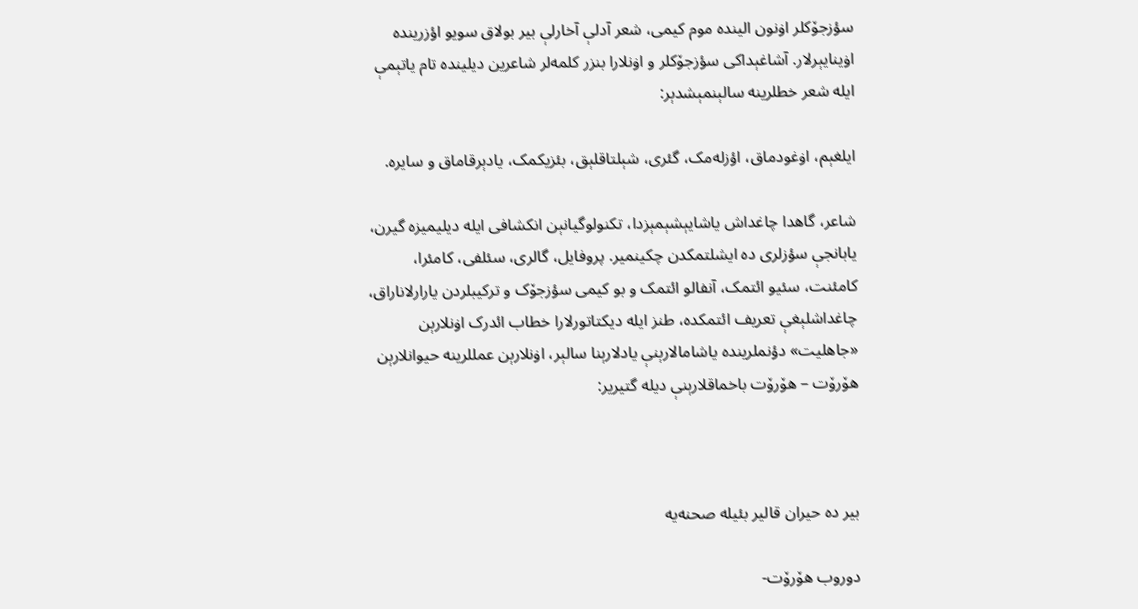سؤزجۆکلر اۏنون الینده موم کیمی، شعر آدلې آخارلې بیر بولاق سویو اؤزرینده اۏینایېرلار. آشاغېداکی سؤزجۆکلر و اۏنلارا بنزر کلمه‌لر شاعرین دیلینده تام یاتېمې ایله شعر خطلرینه سالېنمېشدېر:

ایلغېم، اۏغودماق، اؤزله‌مک، گئری، شېلتاقلېق، بئزیکمک، یادېرقاماق و سایره.

شاعر، گاهدا چاغداش یاشایېشېمېزدا، تکنولوگیانېن انکشافی ایله دیلیمیزه گیرن، یابانجې سؤزلری ده ایشلتمکدن چکینمیر. پروفایل، گالری، سئلفی، کامئرا، کامئنت، سئیو ائتمک، آنفالو ائتمک و بو کیمی سؤزجۆک و ترکیبلردن یارارلاناراق، چاغداشلېغې تعریف ائتمکده، طنز ایله دیکتاتورلارا خطاب ائدرک اۏنلارېن «جاهلیت» دؤنملرینده یاشامالارېنې یادلارېنا سالېر، اۏنلارېن عمللرینه حیوانلارېن هۆرۆت – هۆرۆت باخماقلارېنې دیله گتیریر:



بیر ده حیران قالیر بئیله صحنه‌یه

دوروب هۆرۆت-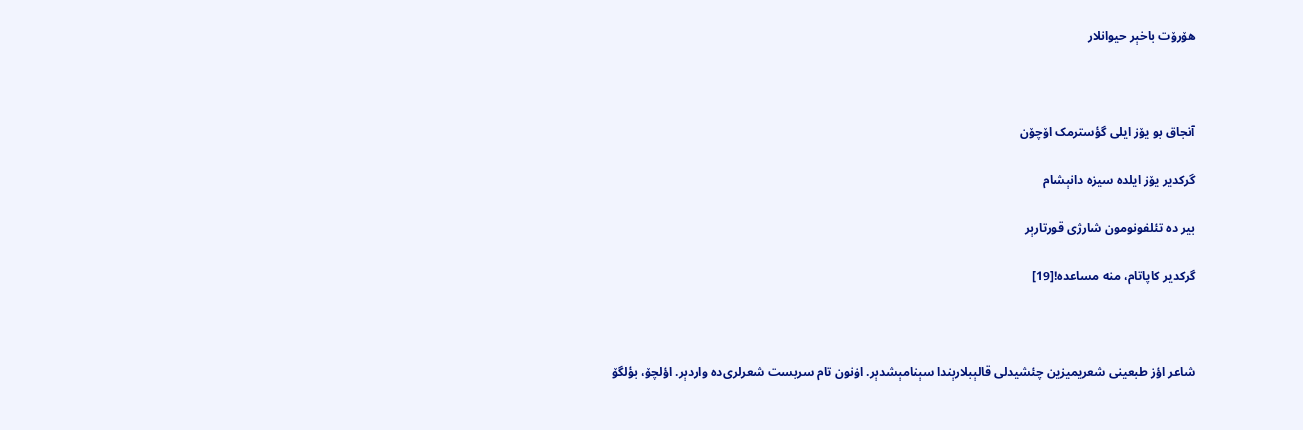هۆرۆت باخېر حیوانلار



آنجاق بو یۆز ایلی گؤسترمک اۆچۆن

گرکدیر یۆز ایلده سیزه دانېشام

بیر ده تئلفونومون شارژی قورتارېر

گرکدیر کاپاتام، منه مساعده![19]



شاعر اؤز طبعینی شعریمیزین چئشیدلی قالېبلارېندا سېنامېشدېر. اۏنون تام سربست شعرلری‌ده واردېر. اؤلچۆ، بؤلگۆ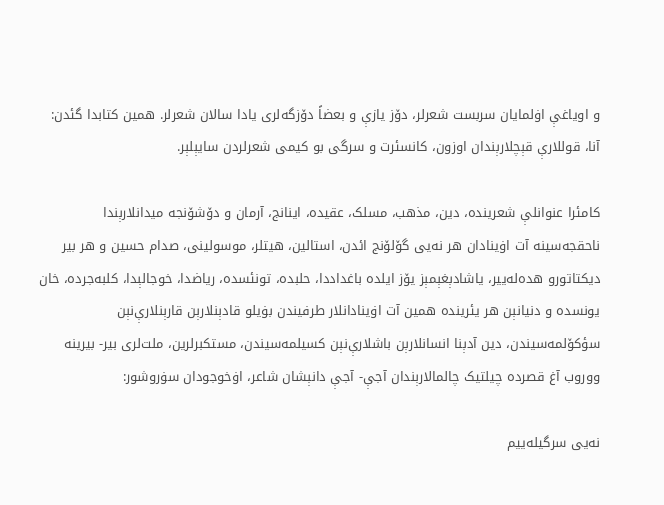و اویاغې اۏلمایان سربست شعرلر، دۆز یازې و بعضاً دۆزگه‌لری یادا سالان شعرلر. همین کتابدا گئدن: آنا، قوللارې قېچلارېندان اوزون، کانسئرت و سرگی بو کیمی شعرلردن سایېلېر.

کامئرا عنوانلې شعرینده، دین، مذهب، مسلک، عقیده، اینانج، آرمان و دۆشۆنجه میدانلارېندا ناحقجه‌سینه آت اۏینادان هر نه‌یی گۆلۆنج ائدن، استالین، هیتلر، موسولینی، صدام حسین و هر بیر دیکتاتورو هده‌له‌ییر، یاشادېغېمېز یۆز ایلده باغداددا، حلبده، تونئسده، ریاضدا، خوجالېدا، کلبه‌جرده، خان یونسده و دنیانېن هر یئرینده همین آت اۏینادانلار طرفیندن بۏیلو قادېنلارېن قارېنلارې‌نېن سؤکۆلمه‌سیندن، دین آدېنا انسانلارېن باشلارې‌نېن کسیلمه‌سیندن، مستکبرلرین، ملت‌لری بیر- بیرینه ووروب آغ قصرده چیلتیک چالمالارېندان آجې- آجې دانېشان شاعر، اۏخوجودان سۏروشور:

نه‌یی سرگیله‌ییم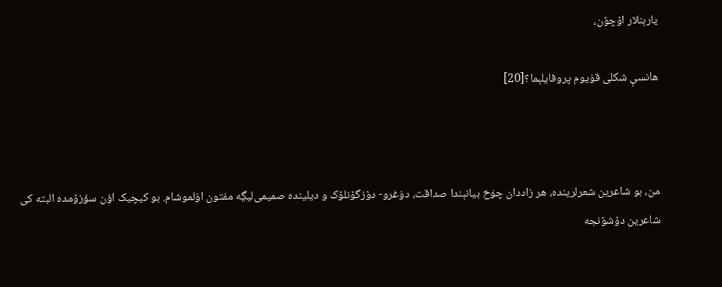یارېنلار اۆچۆن،

هانسې شکلی قۏیوم پروفایلېما؟[20]



من، بو شاعرین شعرلرینده، هر زاددان چۏخ بیانېندا صداقت، دۏغرو- دۆزگۆنلۆک و دیلینده صمیمی‌لیڲه مفتون اۏلموشام. بو کیچیک اؤن سؤزۆمده البته کی شاعرین دۆشۆنجه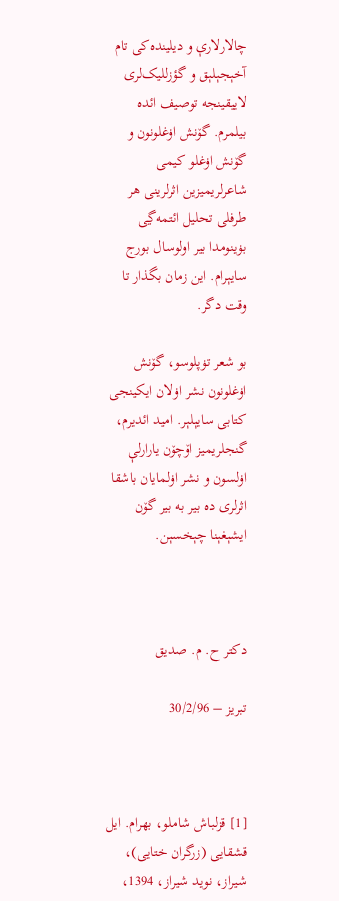چالارلارې و دیلینده‌کی تام آخېجېلېق و گؤزللیک‌لری لاییقینجه توصیف ائده بیلمرم. گۆنش اۏغلونون و گۆنش اۏغلو کیمی شاعرلریمیزین اثرلرینی هر طرفلی تحلیل ائتمه‌ڲی بۏینومدا بیر اولوسال بورج سایېرام. این زمان بگذار تا وقت دگر.

بو شعر تۏپلوسو، گۆنش اۏغلونون نشر اۏلان ایکینجی کتابی سایېلېر. امید ائدیرم، گنجلریمیز اۆچۆن یارارلې اۏلسون و نشر اۏلمایان باشقا اثرلری ده بیر به بیر گۆن ایشېغېنا چېخسېن.



دکتر ح. م. صدیق

تبریز – 30/2/96



[1] قزلباش شاملو، بهرام. ایل قشقایی (زرگران ختایی)، شیراز، نوید شیراز، 1394،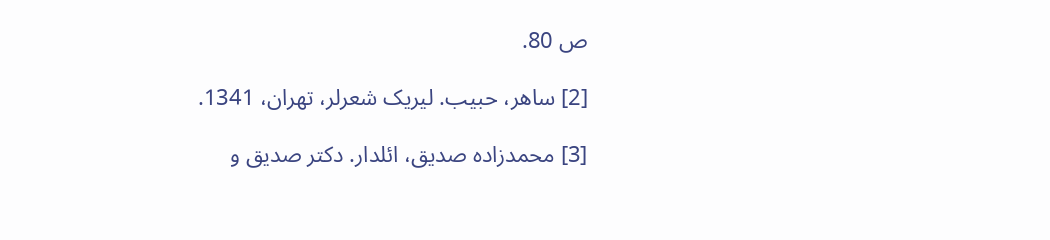ص 80.

[2] ساهر، حبیب. لیریک شعرلر، تهران، 1341.

[3] محمدزاده صدیق، ائلدار. دکتر صدیق و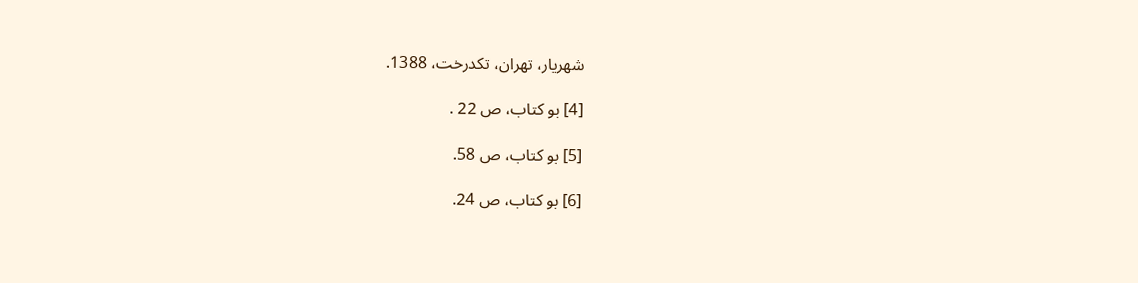شهریار، تهران، تکدرخت، 1388.

[4] بو کتاب، ص 22 .

[5] بو کتاب، ص 58.

[6] بو کتاب، ص 24.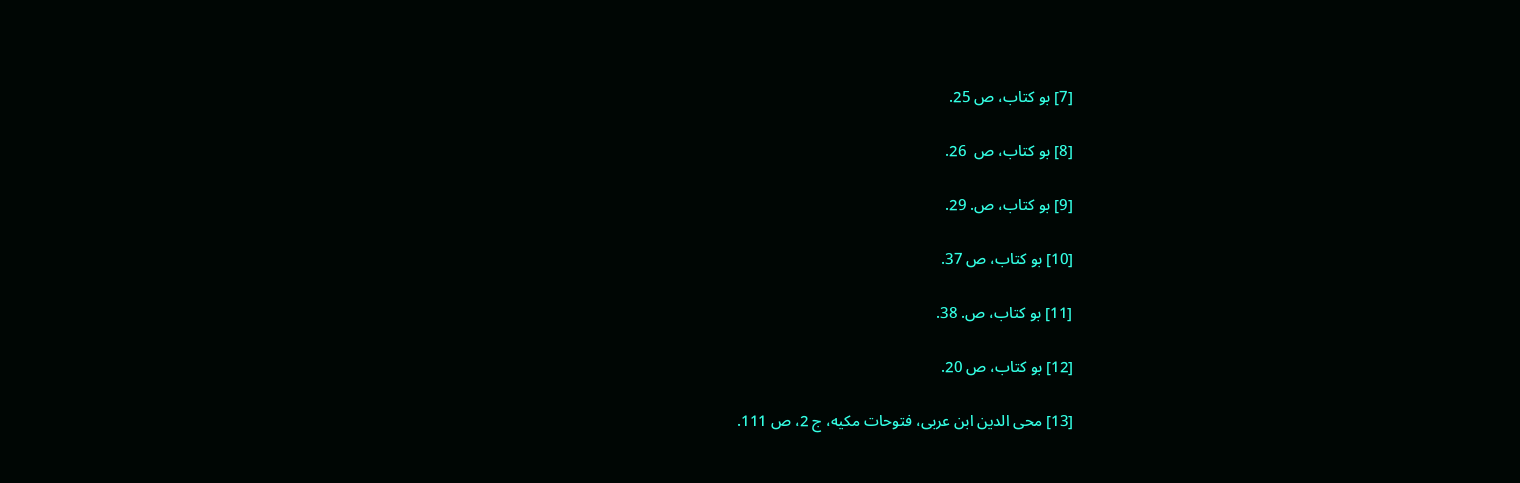[7] بو کتاب، ص 25.

[8] بو کتاب، ص  26.

[9] بو کتاب، ص. 29.

[10] بو کتاب، ص 37.

[11] بو کتاب، ص. 38.

[12] بو کتاب، ص 20.

[13] محی الدین ابن عربی، فتوحات مکیه، ج 2، ص 111.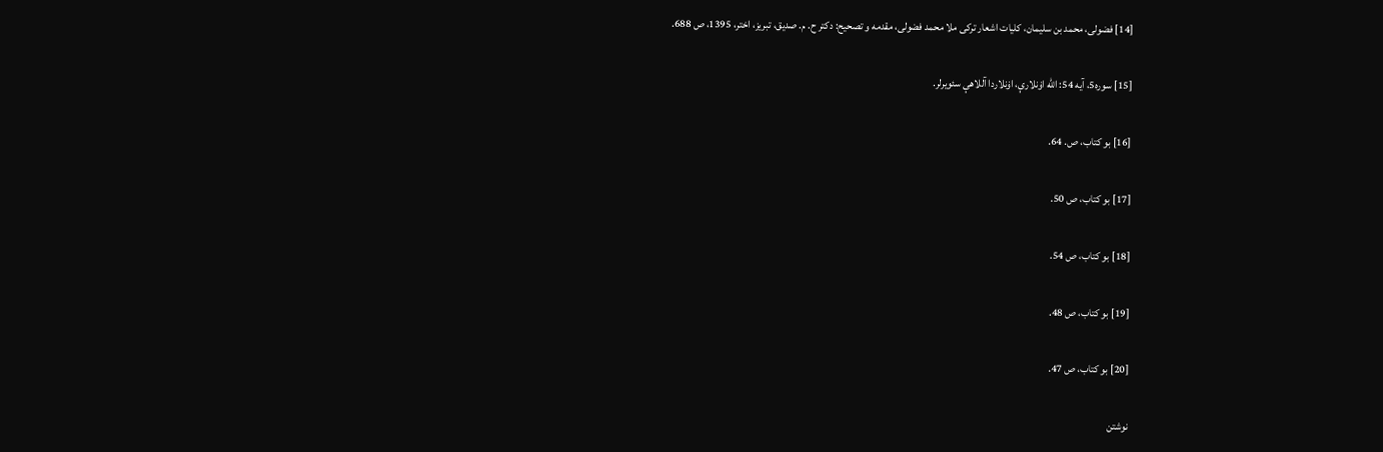[14] فضولی، محمد بن سلیمان، کلیات اشعار ترکی ملا محمد فضولی، مقدمه و تصحیح: دکتر ح. م. صدیق، تبریز، اختر، 1395، ص 688.

[15] سوره5، آیه 54: الله اۏنلارې، اۏنلاردا آللاهې سئویرلر.

[16] بو کتاب، ص. 64.

[17] بو کتاب، ص 50.

[18] بو کتاب، ص 54.

[19] بو کتاب، ص 48.

[20] بو کتاب، ص 47.

نوشتن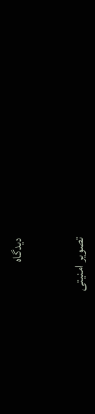دیدگاه


تصویر امنیتی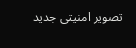تصویر امنیتی جدید